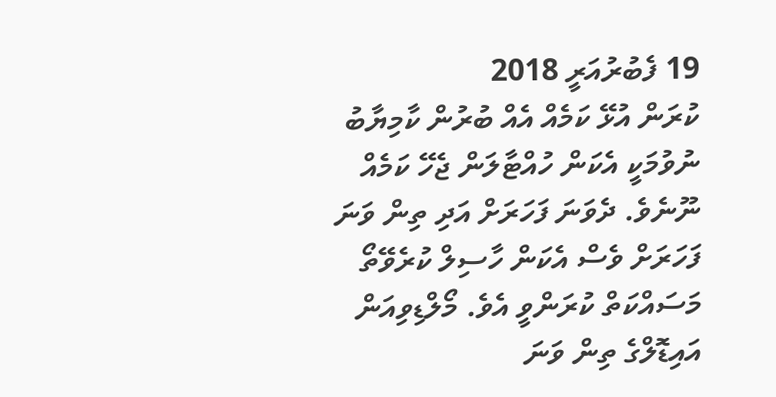19 ފެބުރުއަރީ 2018
ކުރަން އުޅޭ ކަމެއް އެއް ބުރުން ކާމިޔާބު ނުވުމަކީ އެކަން ހުއްޓާލަން ޖެހޭ ކަމެއް ނޫނެވެ. ދެވަނަ ފަހަރަށް އަދި ތިން ވަނަ ފަހަރަށް ވެސް އެކަން ހާސިލް ކުރެވޭތޯ މަސައްކަތް ކުރަންވީ އެވެ. މޯލްޑިވިއަން އައިޑޮލްގެ ތިން ވަނަ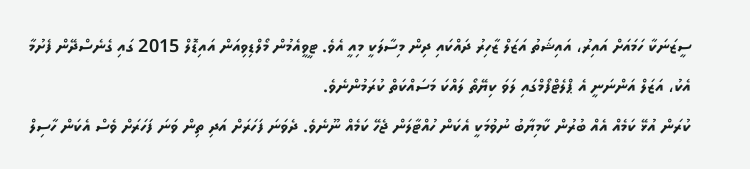ސީޒަނަކާ ހަމައަށް އައިރު، އައިޝަތު އަޒަލް ޒާހިރު ދައްކައި ދިން މިސާލަކީ މިއީ އެވެ. ޓީވީއެމުން މޯލްޑިވިއަން އައިޑޮލް 2015 ގައި ގެނެސްދޭން ފެށުމާ އެކު، އަޒަލް އަންނަނީ އެ ޕްލެޓްފޯމްގައި ލަވަ ކިޔޭތޯ ލައްކަ މަސައްކަތް ކުރަމުންނެވެ.
ކުރަން އުޅޭ ކަމެއް އެއް ބުރުން ކާމިޔާބު ނުވުމަކީ އެކަން ހުއްޓާލަން ޖެހޭ ކަމެއް ނޫނެވެ. ދެވަނަ ފަހަރަށް އަދި ތިން ވަނަ ފަހަރަށް ވެސް އެކަން ހާސިލް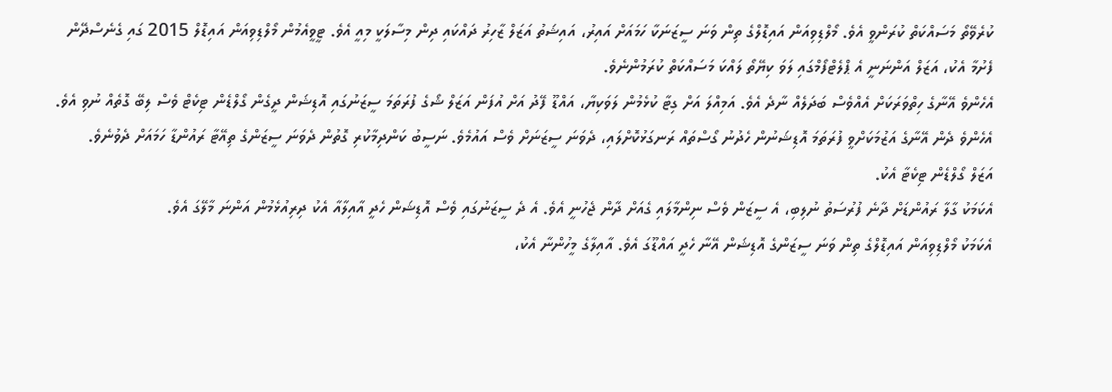ކުރެވޭތޯ މަސައްކަތް ކުރަންވީ އެވެ. މޯލްޑިވިއަން އައިޑޮލްގެ ތިން ވަނަ ސީޒަނަކާ ހަމައަށް އައިރު، އައިޝަތު އަޒަލް ޒާހިރު ދައްކައި ދިން މިސާލަކީ މިއީ އެވެ. ޓީވީއެމުން މޯލްޑިވިއަން އައިޑޮލް 2015 ގައި ގެނެސްދޭން ފެށުމާ އެކު، އަޒަލް އަންނަނީ އެ ޕްލެޓްފޯމްގައި ލަވަ ކިޔޭތޯ ލައްކަ މަސައްކަތް ކުރަމުންނެވެ.
އެހެންވެ އޭނާގެ ހިތްވަރަކަށް އެއްވެސް ބަދަލެއް ނާދެ އެވެ. އަމިއްލަ އަށް ގިޓާ ކުޅެމުން ލަވަކިޔާ، އައްޑޫ ފޭދު އަށް އުފަން އަޒަލް ޝޯގެ ފުރަތަމަ ސީޒަނުގައި އޮޑިޝަން ދީގެން ގޯލްޑެން ޓިކެޓް ވެސް ލިބޭ ގޮތެއް ނުވި އެވެ. އެހެންވެ ދެން އޭނާގެ އަޒުމަކަށްވީ ފުރަތަމަ އޮޑިޝަނުން ހެދުނު ގޯސްތައް ރަނގަޅުކޮށްލައި، ދެވަނަ ސީޒަނަށް ވެސް އައުމެވެ. ނަސީބު ކަންދިމާކުރި ގޮތުން ދެވަނަ ސީޒަންގެ ތިއޭޓާ ރައުންޑާ ހަމައަށް ދެވުނެވެ.
އަޒަލް ގޯލްޑެން ޓިކެޓާ އެކު.
އެކަމަކު ގާލާ ރައުންޑަށް ދާނެ ފުރުސަތު ނުލިބި، އެ ސީޒަން ވެސް ނިންމާލައި ގެއަށް ދާން ޖެހުނީ އެވެ. އެ ދެ ސީޒަނުގައި ވެސް އޮޑިޝަން ހެދީ އާއިލާއާ އެކު ދިރިއުޅެމުން އަންނަ މާލޭގަ އެވެ.
އެކަމަކު މޯލްޑިވިއަން އައިޑޮލްގެ ތިން ވަނަ ސީޒަންގެ އޮޑިޝަން އޭނާ ހެދީ އައްޑޫގަ އެވެ. އާއިލާގެ މީހުންނާ އެކު،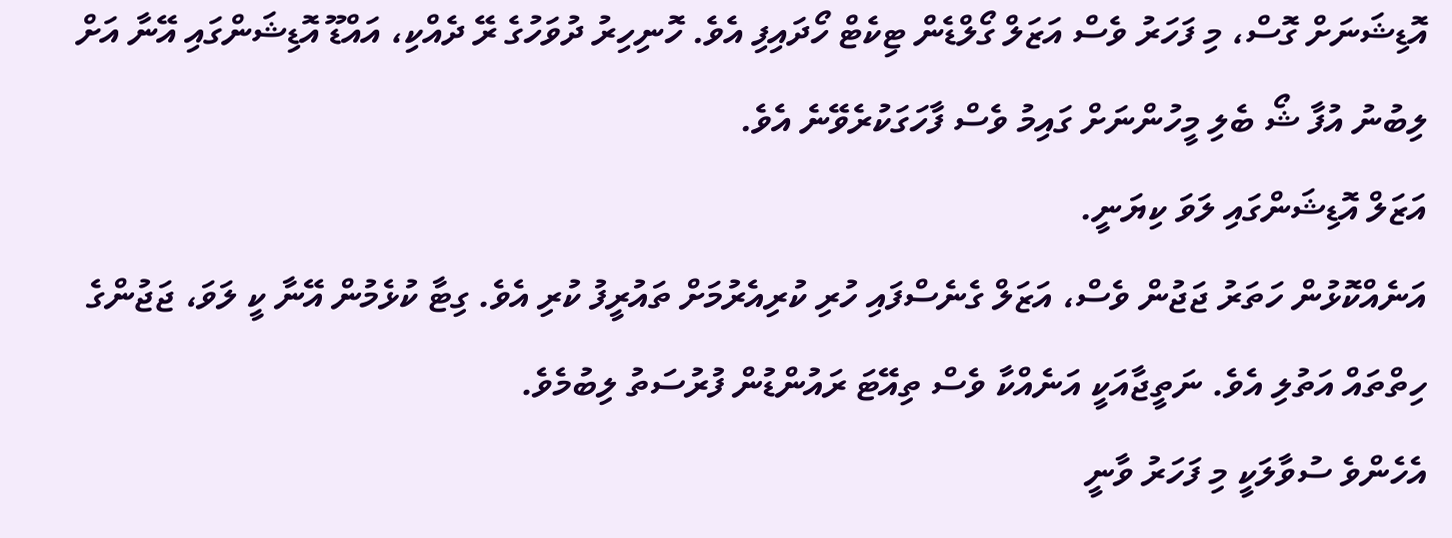އޮޑިޝަނަށް ގޮސް، މި ފަހަރު ވެސް އަޒަލް ގޯލްޑެން ޓިކެޓް ހޯދައިފި އެވެ. ހޮނިހިރު ދުވަހުގެ ރޭ ދެއްކި، އައްޑޫ އޮޑިޝަންގައި އޭނާ އަށް ލިބުނު އުފާ ޝޯ ބެލި މީހުންނަށް ގައިމު ވެސް ފާހަގަކުރެވޭނެ އެވެ.
އަޒަލް އޮޑިޝަންގައި ލަވަ ކިޔަނީ.
އަނެއްކޮޅުން ހަތަރު ޖަޖުން ވެސް، އަޒަލް ގެނެސްފައި ހުރި ކުރިއެރުމަށް ތައުރީފު ކުރި އެވެ. ގިޓާ ކުޅެމުން އޭނާ ކީ ލަވަ، ޖަޖުންގެ ހިތްތައް އަތުލި އެވެ. ނަތީޖާއަކީ އަނެއްކާ ވެސް ތިއޭޓަ ރައުންޑުން ފުރުސަތު ލިބުމެވެ.
އެހެންވެ ސުވާލަކީ މި ފަހަރު ވާނީ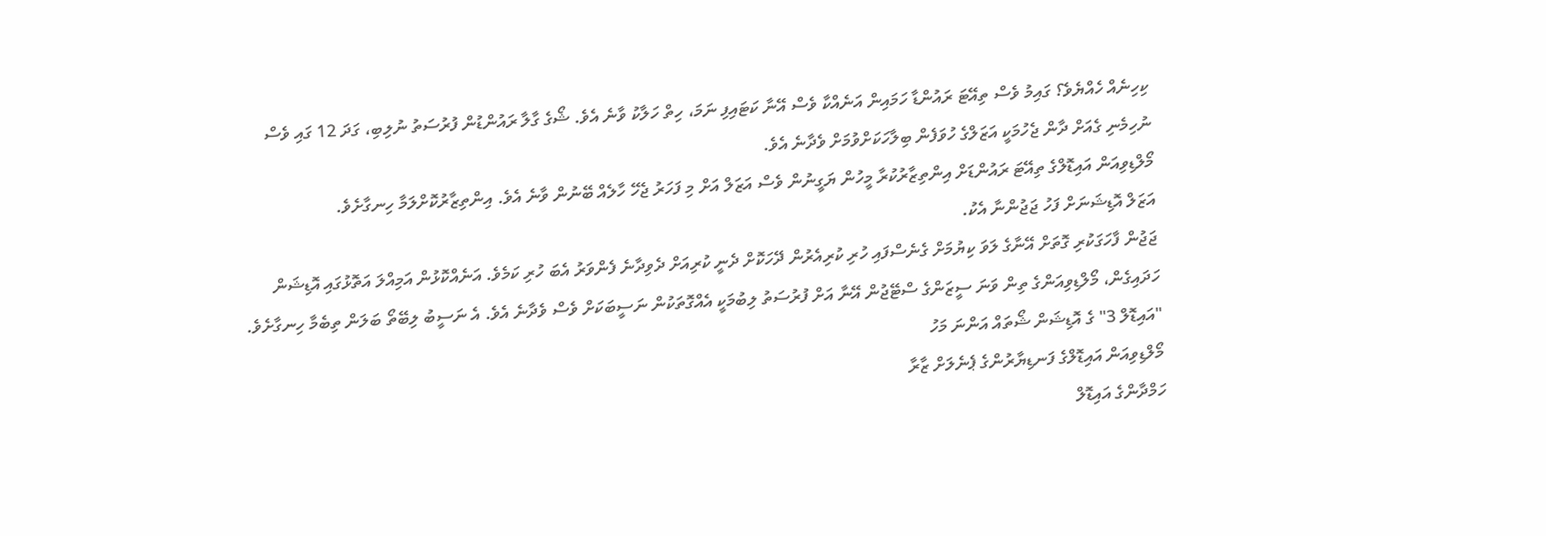ކިހިނެއް ހެއްޔެވެ؟ ގައިމު ވެސް ތިއޭޓަ ރައުންޑާ ހަމައިން އަނެއްކާ ވެސް އޭނާ ކަޓައިފި ނަމަ، ހިތް ހަލާކު ވާނެ އެވެ. ޝޯގެ ގާލާ ރައުންޑުން ފުރުސަތު ނުލިބި، ގަދަ 12 ގައި ވެސް ނުހިމެނި ގެއަށް ދާން ޖެހުމަކީ އަޒަލްގެ ހުވަފެން ބިލާހަކަށްވުމަށް ވެދާނެ އެވެ.
މޯލްޑިވިއަން އައިޑޮލްގެ ތިއޭޓަ ރައުންޑަށް އިންތިޒާރުކުރާ މީހުން ޔަގީނުން ވެސް އަޒަލް އަށް މި ފަހަރު ޖެހޭ ހާލެއް ބޭނުން ވާނެ އެވެ. އިންތިޒާރުކޮށްލަމާ ހިނގާށެވެ.
އަޒަލް އޮޑިޝަނަށް ފަހު ޖަޖުންނާ އެކު.
ޖަޖުން ފާހަގަކުރި ގޮތަށް އޭނާގެ ލަވަ ކިޔުމަށް ގެނެސްފައި ހުރި ކުރިއެރުން ދޭހަކޮށް ދެނީ ކުރިއަށް ދެވިދާނެ ފެންވަރު އެބަ ހުރި ކަމެވެ. އަނެއްކޮޅުން އަމިއްލަ އަތޮޅުގައި އޮޑިޝަން ހަދައިގެން، މޯލްޑިވިއަންގެ ތިން ވަނަ ސީޒަންގެ ސްޓޭޖުން އޭނާ އަށް ފުރުސަތު ލިބުމަކީ އެއްގޮތަކުން ނަސީބަކަށް ވެސް ވެދާނެ އެވެ. އެ ނަސީބު ލިބޭތޯ ބަލަން ތިބެމާ ހިނގާށެވެ.
"އައިޑޮލް 3" ގެ އޮޑިޝަން ޝޯތައް އަންނަ މަހު
މޯލްޑިވިއަން އައިޑޮލްގެ ފަނޑިޔާރުންގެ ޕެނެލަށް ޒާރާ
ހަމްދާންގެ އައިޑޮލް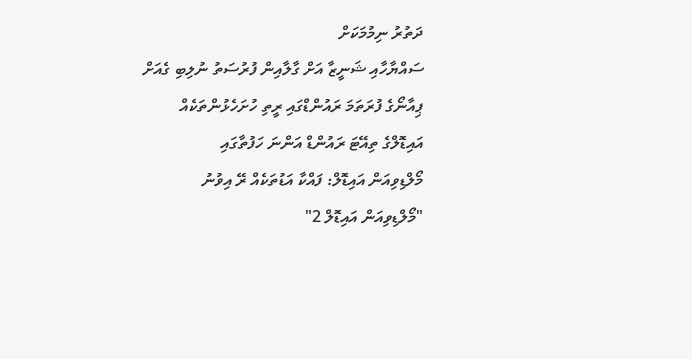ދަތުރު ނިމުމަކަށް
ސައްޔާހާއި ޝަނީޒާ އަށް ގާލާއިން ފުރުސަތު ނުލިބި ގެއަށް
ޕިއާނޯގެ ފުރަތަމަ ރައުންޑްގައި ރީތި ހުށަހެޅުންތަކެއް
އައިޑޮލްގެ ތިއޭޓަ ރައުންޑް އަންނަ ހަފުތާގައި
މޯލްޑިވިއަން އައިޑޮލް: ފައްކާ އަޑުތަކެއް ރޭ އިވުނު
"މޯލްޑިވިއަން އައިޑޮލް 2"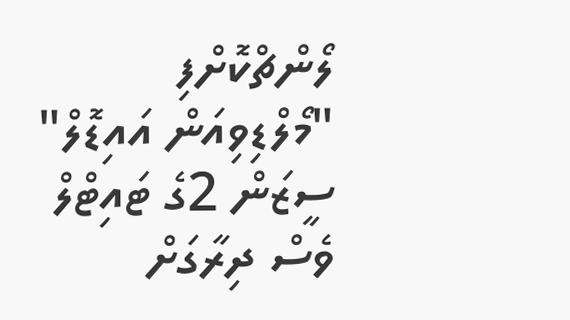ލޯންޗްކޮށްފި
"މޯލްޑިވިއަން އައިޑޮލް" ސީޒަން 2ގެ ޓައިޓްލް ވެސް ދިރާގަށް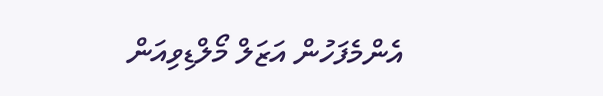އެންމެފަހުން އަޒަލް މޯލްޑިވިއަން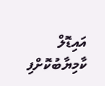އައިޑޮލް ކާމިޔާބުކޮށްފި